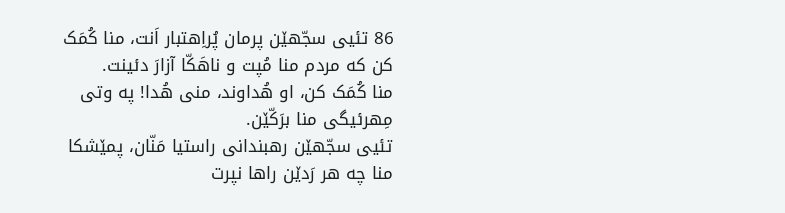86 تئیی سجّهێن پرمان پُراِهتبار اَنت، منا کُمَک کن که مردم منا مُپت و ناهَکّا آزارَ دئینت.
منا کُمَک کن، او هُداوند، منی هُدا! په وتی مِهرئیگی منا برَکّێن.
تئیی سجّهێن رهبندانی راستیا مَنّان، پمێشکا منا چه هر رَدێن راها نپرت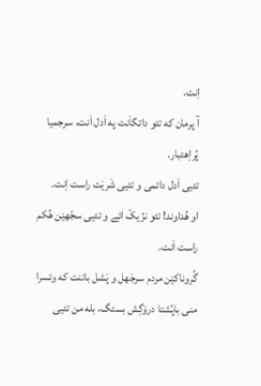اِنت.
آ پرمان که تئو داتگاَنت په اَدل اَنت، سرجمیا پُراِهتبار.
تئیی اَدل دائمی و تئیی شَریَت راست اِنت.
او هُداوند! تئو نزّیکّ ائے و تئیی سجّهێن هُکم راست اَنت.
گُروناکێن مردم سرجَهل و پَشل باتنت که وتسرا منی باپُشتا درۆگِش بستگ، بله من تئیی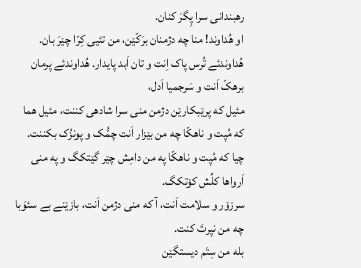رهبندانی سرا پِگرَ کنان.
او هُداوند! منا چه دژمنان برَکّێن، من تئیی کِرّا چێرَ بان.
هُداوندئے تُرس پاک اِنت و تان اَبد پایدار. هُداوندئے پرمان برهکّ اَنت و سَرجمیا اَدل،
مئیل که پرێبکارێن دژمن منی سرا شادهی کننت، مئیل هما که مُپت و ناهکّا چه من بێزار اَنت چمُّک و پونزُک بکننت.
چیا که مُپت و ناهکّا په من دامِش چێر گێتکگ و په منی اَرواها کلِّش کۆتکگ.
سرزۆر و سلامت اَنت، آ که منی دژمن اَنت، بازێنے بے سئوَبا چه من نپرتَ کنت.
بله من سِتَم دیستگێن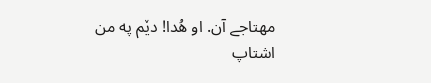مهتاجے آن. او هُدا! دێم په من اشتاپ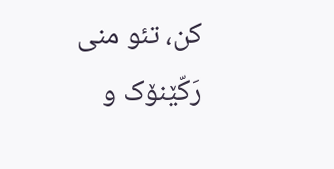کن، تئو منی رَکّێنۆک و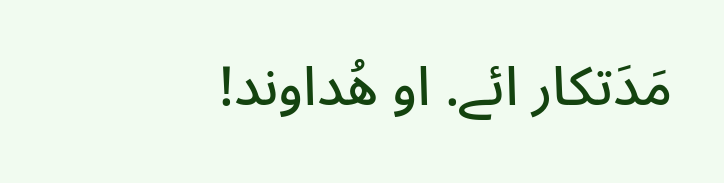مَدَتکار ائے. او هُداوند!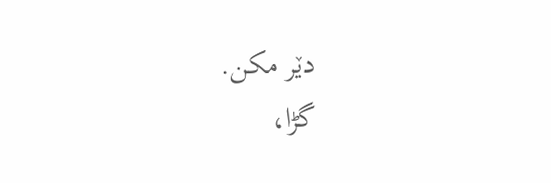دێر مکن.
گڑا،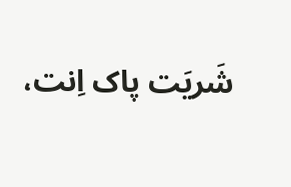شَریَت پاک اِنت،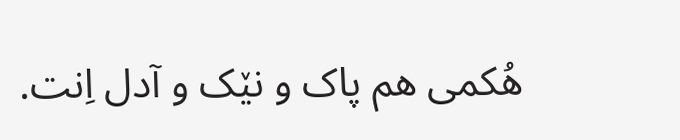هُکمی هم پاک و نێک و آدل اِنت.